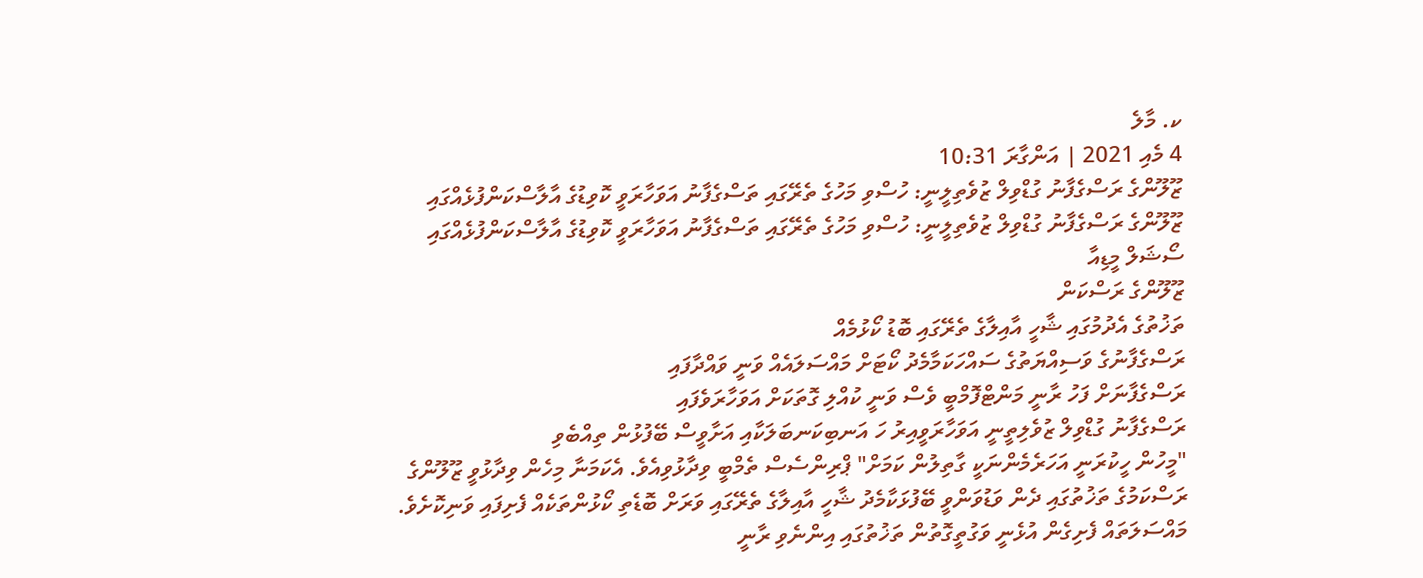ކ. މާލެ
4 މެއި 2021 | އަންގާރަ 10:31
ޒޫލޫންގެ ރަސްގެފާނު ގުޑްވިލް ޒުވެތިލީނީ: ހުސްވި މަހުގެ ތެރޭގައި ތަސްގެފާނު އަވަހާރަވީ ކޮވިޑުގެ އާލާސްކަންފުޅެއްގައި
ޒޫލޫންގެ ރަސްގެފާނު ގުޑްވިލް ޒުވެތިލީނީ: ހުސްވި މަހުގެ ތެރޭގައި ތަސްގެފާނު އަވަހާރަވީ ކޮވިޑުގެ އާލާސްކަންފުޅެއްގައި
ސޯޝަލް މީޑިއާ
ޒޫލޫންގެ ރަސްކަން
ތަޚުތުގެ އެދުމުގައި ޝާހީ އާއިލާގެ ތެރޭގައި ބޮޑު ކޯޅުމެއް
ރަސްގެފާނުގެ ވަސިއްޔަތުގެ ސައްހަކަމާމެދު ކޯޓަށް މައްސަލައެއް ވަނީ ވައްދާފައި
ރަސްގެފާނަށް ފަހު ރާނީ މަންޓްފޮމްބީ ވެސް ވަނީ ކުއްލި ގޮތަކަށް އަވަހާރަވެފައި
ރަސްގެފާނު ގުޑްވިލް ޒުވެލިތީނީ އަވަހާރަވީއިރު ހަ އަނބިކަނބަލަކާއި އަށާވީސް ބޭފުޅުން ތިއްބެވި
"މީހުން ހީކުރަނީ އަހަރެމެންނަކީ ގާތިލުން ކަމަށް" ޕްރިންސެސް ތެމްބީ ވިދާޅުވިއެވެ. އެކަމަނާ މިހެން ވިދާޅުވީ ޒޫލޫންގެ ރަސްކަމުގެ ތަޚުތުގައި ދެން ވަޑުވަންވީ ބޭފުޅަކާމެދު ޝާހީ އާއިލާގެ ތެރޭގައި ވަރަށް ބޮޑެތި ކޯޅުންތަކެއް ފެށިފައި ވަނިކޮށެވެ.
މައްސަލަތައް ފެށިގެން އުޅެނީ ވަގުތީގޮތުން ތަޚުތުގައި އިންނެވި ރާނީ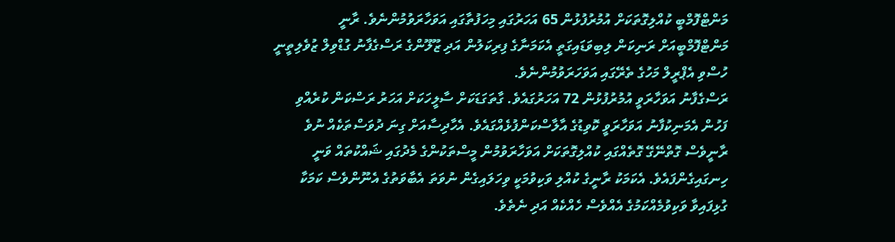މަންޓްފޮމްބީ ކުއްލިގޮތަކަށް އުމުރުފުޅުން 65 އަހަރުގައި މިހަފުތާގައި އަވަހާރަވުމުންނެވެ. ރާނީ މަންޓްފޮމްބީއަށް ރަނިކަން ލިބިވަޑައިގަތީ އެކަމަނާގެ ފިރިކަލުން އަދި ޒޫލޫންގެ ރަސްގެފާނު ގުޑްވިލް ޒުވެލިތީނީ ހުސްވި އެޕްރީލް މަހުގެ ތެރޭގައި އަވަހަރަވުމުންނެވެ.
ރަސްގެފާނު އަވަހާރަވީ އުމުރުފުޅުން 72 އަހަރުގައެވެ. ގާތަގަޑަކަށް ސާލީހަކަށް އަހަރު ރަސްކަން ކުރެއްވި ފަހުން އެމަނިކުފާނު އަވަހާރަވީ ކޮވިޑުގެ އާލާސްކަންފުޅެއްގައެވެ. އެހާދިސާއަށް ގިނަ ދުވަސްތަކެއް ނުވެ ރާނީވެސް ގޮތްނޭގޭ ގޮތެއްގައި ކުއްލިގޮތަކަށް އަވަހާރަވުމުން މީސްތަކުންގެ މެދުގައި ޝައްކުތައް ވަނީ ހިނގައިގެންފައެވެ. އެކަމަކު ރާނީގެ ކުއްލި ވަކިވުމަކީ ވިހަލައިގެން ނުވަތަ އެބާވަތުގެ އެނޫންވެސް ކަމަކާ ގުޅިފައިވާ ވަކިވުމެއްކަމުގެ އެއްވެސް ހެއްކެއް އަދި ނެތެވެ.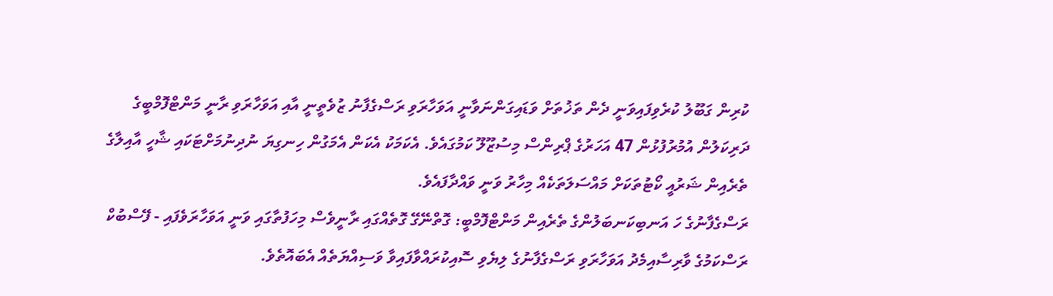ކުރިން ގަބޫލު ކުރެވިފައިވަނީ ދެން ތަޚުތަށް ވަޑައިގަންނަވާނީ އަވަހާރަވި ރަސްގެފާނު ޒުވެތީނީ އާއި އަވަހާރަވި ރާނީ މަންޓްފޮމްބީގެ ދަރިކަލުން އުމުރުފުޅުން 47 އަހަރުގެ ޕްރިންސް މިސުޒޫލޫ ކަމުގައެވެ. އެކަމަކު އެކަން އެމަގުން ހިނގިޔަ ނުދިނުމަށްޓަކައި ޝާހީ އާއިލާގެ ތެރެއިން ޝަރުއީ ކޯޓުތަކަށް މައްސަލަތަކެއް މިހާރު ވަނީ ވައްދާފައެވެ.
ރަސްގެފާނުގެ ހަ އަނބިކަނބަލުންގެ ތެރެއިން މަންޓްފޮމްބީ: ގޮތްނޭގޭ ގޮތެއްގައި ރާނީވެސް މިހަފުތާގައި ވަނީ އަވަހާރަވެފައި - ފޭސްބުކް
ރަސްކަމުގެ ވާރިސާއިމެދު އަވަހާރަވި ރަސްގެފާނުގެ ލިޔެވި ސޮއިކުރައްވާފައިވާ ވަސިއްޔަތެއް އެބައޮތެވެ.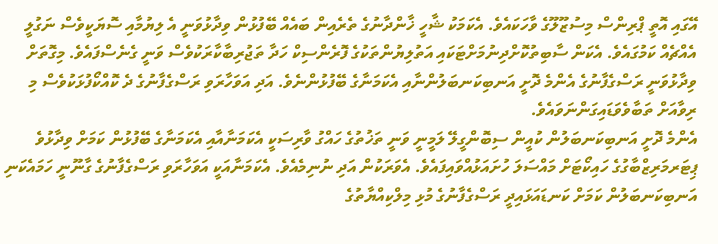އޭގައި އޮތީ ޕްރިންސް މިސުޒޫލޫގެ ވާހަކައެވެ. އެކަމަކު ޝާހީ ޚާންދާނުގެ ތެރެއިން ބައެއް ބޭފުޅުން ވިދާޅުވަނީ އެ ލިޔުމާއި ސޮޔަކީވެސް ނަގުލީ އެއްޗެއް ކަމުގައެވެ. އެކަން ސާބިތުކޮށްދިނުމަށްޓަކައި އަތުލިޔުންތަކުގެ ފޮރެންސިކް ހަދާ ތަޖުރިބާކާރަކުވެސް ވަނީ ގެނެސްފައެވެ. މިގޮތަށް ވިދާޅުވަނީ ރަސްގެފާނުގެ އެންމެ ދޮށީ އަނބިކަނބަލުންނާއި އެކަމަނާގެ ބޭފުޅުންނެވެ. އަދި އަވަހާރަވި ރަސްގެފާނުގެ ދެ ކޮއްކޯފުޅަކުވެސް މި ރިވާއަށް ތަބާވެވަޑައިގަންނަވައެވެ.
އެންމެ ދޮށީ އަނބިކަނބަލުން ކުއީން ސިބޮންގީލޭ ލަމީނީ ވަނީ ތަޚުތުގެ ހައްގު ވާރިސަކީ އެކަމަނާއާއި އެކަމަނާގެ ބޭފުޅުން ކަމަށް ވިދާޅުވެ ޕިޓަރމަރިޒްބާގުގެ ހައިކޯޓަށް މައްސަލަ ހުށައަޅުއްވައިފައެވެ. އެވަރަކުން އަދި ނުނިމެއެވެ. އެކަމަނާއަކީ އަވަހާރަވި ރަސްގެފާނުގެ ގާނޫނީ ހަމައެކަނި އަނބިކަނބަލުން ކަމަށް ކަނޑައަޅައިދީ ރަސްގެފާނުގެ މުޅި މިލްކިއްޔާތުގެ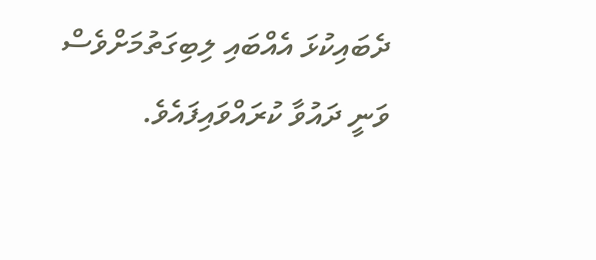ދެބައިކުޅަ އެއްބައި ލިބިގަތުމަށްވެސް ވަނީ ދައުވާ ކުރައްވައިފައެވެ.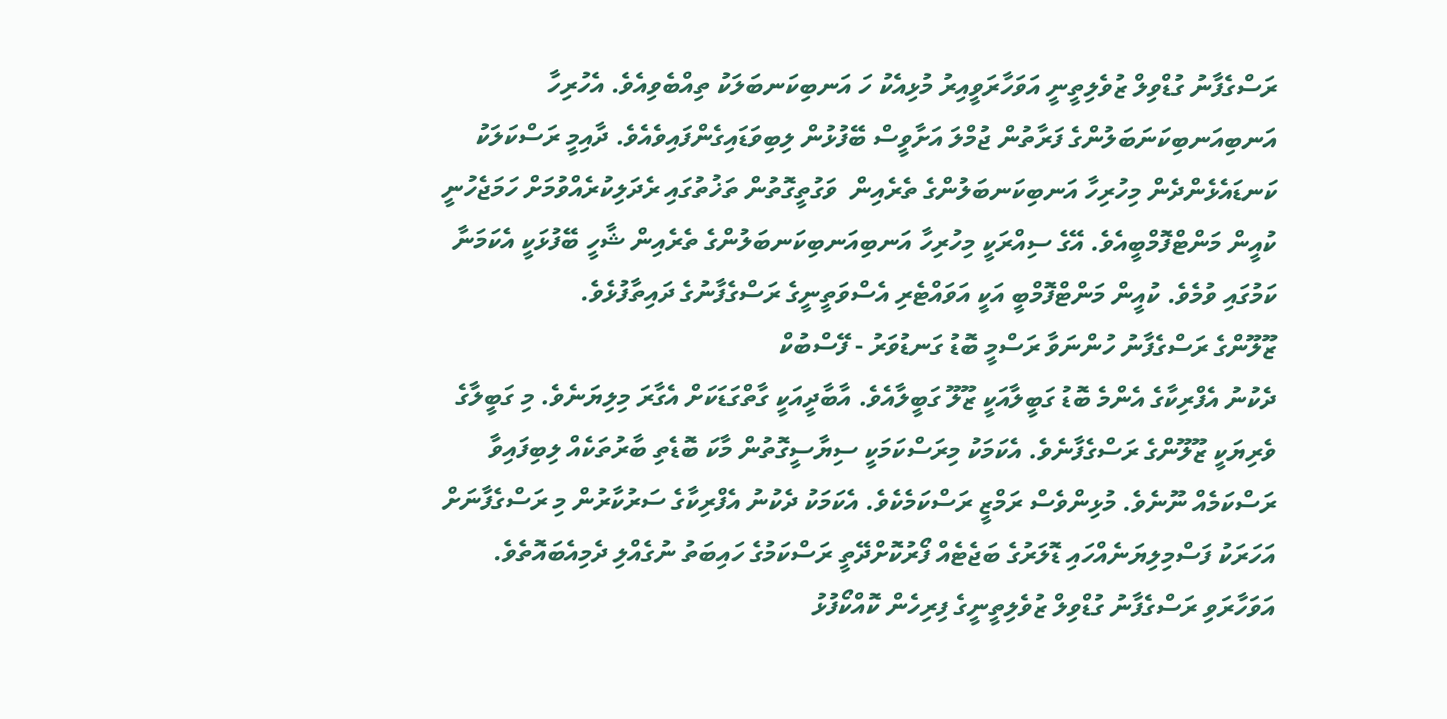ރަސްގެފާނު ގުޑްވިލް ޒުވެލިތީނީ އަވަހާރަވީއިރު މުޅިއެކު ހަ އަނބިކަނބަލަކު ތިއްބެވިއެވެ. އެހުރިހާ އަނބިއަނބިކަނަބަލުންގެ ފަރާތުން ޖުމްލަ އަށާވީސް ބޭފުޅުން ލިބިވަޑައިގެންފައިވެއެވެ. ދާއިމީ ރަސްކަލަކު ކަނޑައެޅެންދެން މިހުރިހާ އަނބިކަނބަލުންގެ ތެރެއިން  ވަގުތީގޮތުން ތަޚުތުގައި ރެދަލިކުރެއްވުމަށް ހަމަޖެހުނީ ކުއީން މަންޓްފޮމްބީއެވެ. އޭގެ ސިއްރަކީ މިހުރިހާ އަނބިއަނބިކަނބަލުންގެ ތެރެއިން ޝާހީ ބޭފުޅަކީ އެކަމަނާ ކަމުގައި ވުމެވެ. ކުއީން މަންޓްފޮމްބީ އަކީ އަވައްޓެރި އެސްވަތީނީގެ ރަސްގެފާނުގެ ދައިތާފުޅެވެ.
ޒޫލޫންގެ ރަސްގެފާނު ހުންނަވާ ރަސްމީ ބޮޑު ގަނޑުވަރު - ފޭސްބުކް
ދެކުނު އެފްރިކާގެ އެންމެ ބޮޑު ގަބީލާއަކީ ޒޫލޫ ގަބީލާއެވެ. އާބާދީއަކީ ގާތްގަޑަކަށް އެގާރަ މިލިޔަނެވެ. މި ގަބީލާގެ ވެރިޔަކީ ޒޫލޫންގެ ރަސްގެފާނެވެ. އެކަމަކު މިރަސްކަމަކީ ސިޔާސީގޮތުން މާކަ ބޮޑެތި ބާރުތަކެއް ލިބިފައިވާ ރަސްކަމެއް ނޫނެވެ. މުޅިންވެސް ރަމްޒީ ރަސްކަމެކެވެ. އެކަމަކު ދެކުނު އެފްރިކާގެ ސަރުކާރުން މި ރަސްގެފާނަށް އަހަރަކު ފަސްމިލިޔަނެއްހައި ޑޮލަރުގެ ބަޖެޓެއް ފޯރުކޮށްދޭތީ ރަސްކަމުގެ ހައިބަތު ނުގެއްލި ދެމިއެބައޮތެވެ.
އަވަހާރަވި ރަސްގެފާނު ގުޑްވިލް ޒުވެލިތީނީގެ ފިރިހެން ކޮއްކޯފުޅު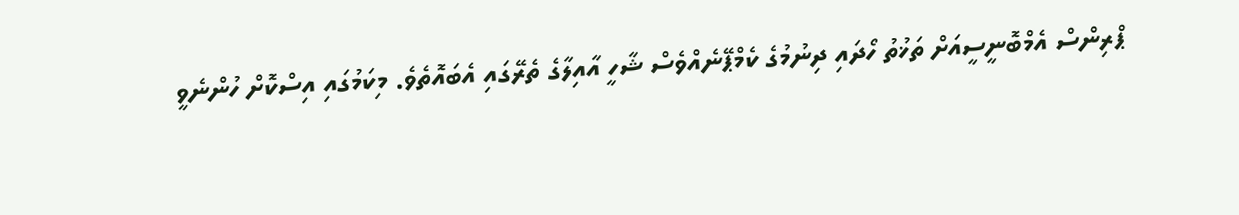ޕްރިންސް އެމްބޮނީސީއަށް ތަޚުތު ހޯދައި ދިނުމުގެ ކެމްޕޭނެއްވެސް ޝާހީ އާއިލާގެ ތެރޭގައި އެބައޮތެވެ. މިކަމުގައި އިސްކޮށް ހުންނެވީ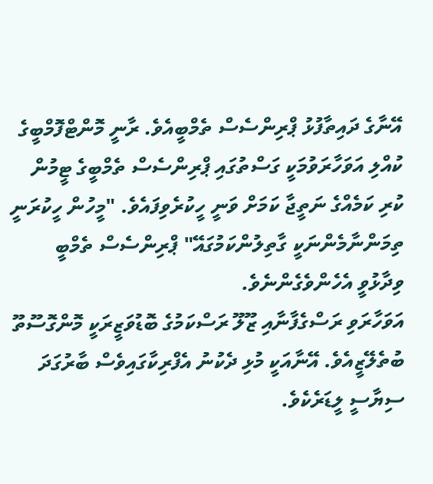އޭނާގެ ދައިތާފުޅު ޕްރިންސެސް ތެމްބީއެވެ. ރާނީ މޮންޓްފޮމްބީގެ ކުއްލި އަވަހާރަވުމަކީ ގަސްތުގައި ޕްރިންސެސް ތެމްބީގެ ޓީމުން ކުރި ކަމެއްގެ ނަތީޖާ ކަމަށް ވަނީ ހީކުރެވިފައެވެ. "މީހުން ހީކުރަނީ ތިމަންނާމެންނަކީ ގާތިލުންކަމުގައޭ" ޕްރިންސެސް ތެމްބީ ވިދާޅުވީ އެހެންވެގެންނެވެ.
އަވަހާރަވި ރަސްގެފާނާއި ޒޫލޫ ރަސްކަމުގެ ބޮޑުވަޒީރަކީ މޮންގޮސޫތޫ ބުތެލޭޒީއެވެ. އޭނާއަކީ މުޅި ދެކުނު އެފްރިކާގައިވެސް ބާރުގަދަ ސިޔާސީ ލީޑަރެކެވެ.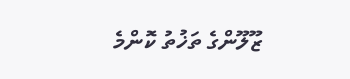ޒޫލޫންގެ ތަޚުތު ކޮންމެ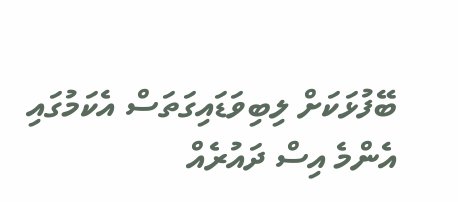ބޭފުޅަކަށް ލިބިވަޑައިގަތަސް އެކަމުގައި އެންމެ އިސް ދައުރެއް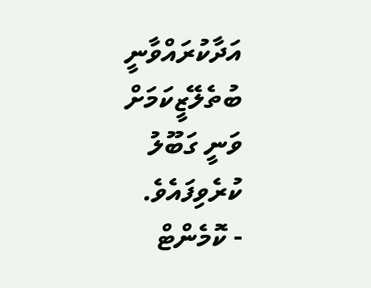އަދާކުރައްވާނީ ބުތެލޭޒީކަމަށް ވަނީ ގަބޫލު ކުރެވިފައެވެ.
- ކޮމެންޓް